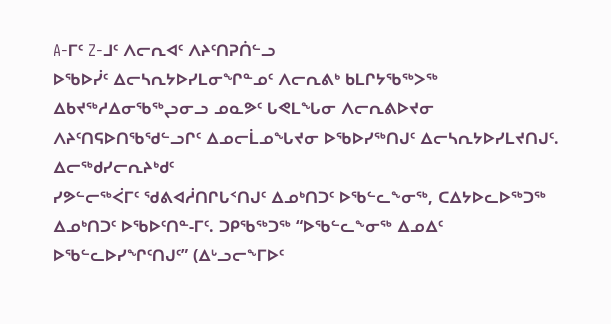A-ᒥᑦ Z-ᒧᑦ ᐱᓕᕆᐊᑦ ᐱᔨᑦᑎᕈᑏᓪᓗ
ᐅᖃᐅᓰᑦ ᐃᓕᓴᕆᔭᐅᓯᒪᓂᖏᓐᓄᑦ ᐱᓕᕆᕕᒃ ᑲᒪᒋᔭᖃᖅᐳᖅ ᐃᑲᔪᖅᓱᐃᓂᖃᖅᖢᓂᓗ ᓄᓇᕗᑦ ᒐᕙᒪᖓᓂ ᐱᓕᕆᕕᐅᔪᓂ ᐱᔨᑦᑎᕋᐅᑎᖃᖁᓪᓗᒋᑦ ᐃᓄᓕᒫᓄᖓᔪᓂ ᐅᖃᐅᓯᖅᑎᒍᑦ ᐃᓕᓴᕆᔭᐅᓯᒪᔪᑎᒍᑦ.
ᐃᓕᖅᑯᓯᓕᕆᔨᒃᑯᑦ
ᓯᕗᓪᓕᖅᐹᒥᑦ ᖁᕕᐊᓲᑎᒋᒐᑉᑎᒍᑦ ᐃᓄᒃᑎᑐᑦ ᐅᖃᓪᓚᖕᓂᖅ, ᑕᐃᔭᐅᓚᐅᖅᑐᖅ ᐃᓄᒃᑎᑐᑦ ᐅᖃᐅᑦᑎᓐ-ᒥᑦ. ᑐᑭᖃᖅᑐᖅ “ᐅᖃᓪᓚᖕᓂᖅ ᐃᓄᐃᑦ ᐅᖃᓪᓚᐅᓯᖏᑦᑎᒍᑦ” (ᐃᒡᓗᓕᖕᒥᐅᑦ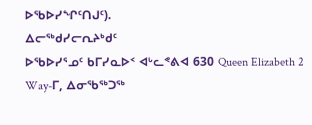ᐅᖃᐅᓯᖏᑦᑎᒍᑦ).
ᐃᓕᖅᑯᓯᓕᕆᔨᒃᑯᑦ
ᐅᖃᐅᓯᕐᓄᑦ ᑲᒥᓯᓇᐅᑉ ᐊᒡᓚᕝᕕᐊ 630 Queen Elizabeth 2 Way-ᒥ, ᐃᓂᖃᖅᑐᖅ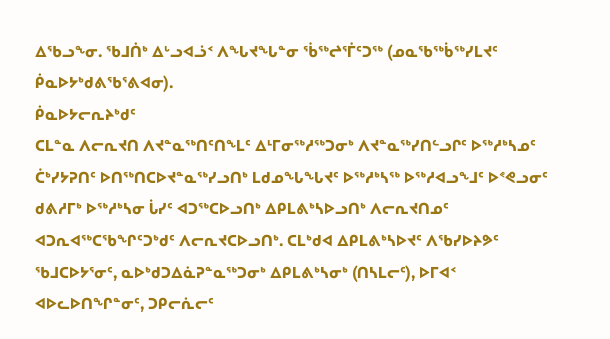ᐃᖃᓗᖕᓂ. ᖃᒧᑏᒃ ᐃᒡᓗᐊᓘᑉ ᐱᖓᔪᖓᓐᓂ ᖄᖅᖠᕐᒦᑦᑐᖅ (ᓄᓇᖃᖅᑳᖅᓯᒪᔪᑦ ᑮᓇᐅᔭᒃᑯᕕᖃᕐᕕᐊᓂ).
ᑮᓇᐅᔭᓕᕆᔨᒃᑯᑦ
ᑕᒪᓐᓇ ᐱᓕᕆᔪᑎ ᐱᔪᓐᓇᖅᑎᑦᑎᖕᒪᑦ ᐃᒻᒥᓂᖅᓱᖅᑐᓂᒃ ᐱᔪᓐᓇᖅᓯᑎᓪᓗᒋᑦ ᐅᖅᓱᒃᓴᓄᑦ ᑖᒃᓯᔭᕈᑎᑦ ᐅᑎᖅᑎᑕᐅᔪᓐᓇᖅᓯᓗᑎᒃ ᒪᑯᓄᖓᖓᔪᑦ ᐅᖅᓱᒃᓴᖅ ᐅᖅᓱᐊᓗᖕᒧᑦ ᐅᕝᕙᓗᓂᑦ ᑯᕕᓱᒥᒃ ᐅᖅᓱᒃᓴᓂ ᒑᓯᑦ ᐊᑐᖅᑕᐅᓗᑎᒃ ᐃᑭᒪᕕᒃᓴᐅᓗᑎᒃ ᐱᓕᕆᔪᑎᓄᑦ ᐊᑐᕆᐊᖅᑕᖃᖏᑦᑐᒃᑯᑦ ᐱᓕᕆᔪᑕᐅᓗᑎᒃ. ᑕᒪᒃᑯᐊ ᐃᑭᒪᕕᒃᓴᐅᔪᑦ ᐱᖃᓯᐅᔨᕗᑦ ᖃᒧᑕᐅᔭᕐᓂᑦ, ᓇᐅᒃᑯᑐᐃᓈᕈᓐᓇᖅᑐᓂᒃ ᐃᑭᒪᕕᒃᓴᓂᒃ (ᑎᓴᒪᓕᑦ), ᐅᒥᐊᑉ ᐊᐅᓚᐅᑎᖏᓐᓂᑦ, ᑐᑭᓕᕇᓕᑦ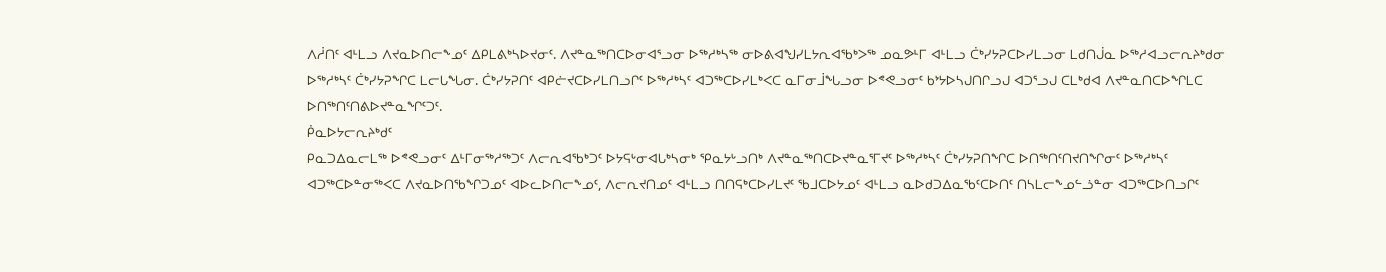ᐱᓲᑎᑦ ᐊᒻᒪᓗ ᐱᔪᓇᐅᑎᓕᖕᓄᑦ ᐃᑭᒪᕕᒃᓴᐅᔪᓂᑦ. ᐱᔪᓐᓇᖅᑎᑕᐅᓂᐊᕐᓗᓂ ᐅᖅᓱᒃᓴᖅ ᓂᐅᕕᐊᖑᓯᒪᔭᕆᐊᖃᒃᐳᖅ ᓄᓇᕗᒻᒥ ᐊᒻᒪᓗ ᑖᒃᓯᔭᕈᑕᐅᓯᒪᓗᓂ ᒪᑯᑎᒎᓇ ᐅᖅᓱᐊᓗᓕᕆᔨᒃᑯᓂ ᐅᖅᓱᒃᓴᑦ ᑖᒃᓯᔭᕈᖏᑕ ᒪᓕᒐᖓᓂ. ᑖᒃᓯᔭᕈᑎᑦ ᐊᑭᓖᔪᑕᐅᓯᒪᑎᓗᒋᑦ ᐅᖅᓱᒃᓴᑦ ᐊᑐᖅᑕᐅᓯᒪᒃᐸᑕ ᓇᒥᓂᒨᖓᓗᓂ ᐅᕝᕙᓗᓂᑦ ᑲᔾᔭᐅᓴᒍᑎᒋᓗᒍ ᐊᑐᕐᓗᒍ ᑕᒪᒃᑯᐊ ᐱᔪᓐᓇᑎᑕᐅᖏᒪᑕ ᐅᑎᖅᑎᑦᑎᕕᐅᔪᓐᓇᖏᑦᑐᑦ.
ᑮᓇᐅᔭᓕᕆᔨᒃᑯᑦ
ᑭᓇᑐᐃᓇᓕᒪᖅ ᐅᕝᕙᓗᓂᑦ ᐃᒻᒥᓂᖅᓱᖅᑐᑦ ᐱᓕᕆᐊᖃᒃᑐᑦ ᐅᔭᕋᒡᓂᐊᒐᒃᓴᓂᒃ ᕿᓇᔭᒡᓗᑎᒃ ᐱᔪᓐᓇᖅᑎᑕᐅᔪᓐᓇᕐᒥᔪᑦ ᐅᖅᓱᒃᓴᑦ ᑖᒃᓯᔭᕈᑎᖏᑕ ᐅᑎᖅᑎᑦᑎᔪᑎᖏᓂᑦ ᐅᖅᓱᒃᓴᑦ ᐊᑐᖅᑕᐅᓐᓂᖅᐸᑕ ᐱᔪᓇᐅᑎᖃᖏᑐᓄᑦ ᐊᐅᓚᐅᑎᓕᖕᓄᑦ, ᐱᓕᕆᔪᑎᓄᑦ ᐊᒻᒪᓗ ᑎᑎᕋᒃᑕᐅᓯᒪᔪᑦ ᖃᒧᑕᐅᔭᓄᑦ ᐊᒻᒪᓗ ᓇᐅᑯᑐᐃᓇᖃᑦᑕᐅᑎᑦ ᑎᓴᒪᓕᖕᓄᓪᓘᓐᓂ ᐊᑐᖅᑕᐅᑎᓗᒋᑦ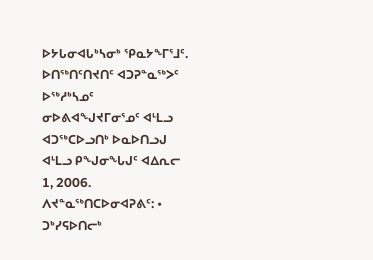ᐅᔭᒐᓂᐊᒐᒃᓴᓂᒃ ᕿᓇᔭᖕᒥᕐᒧᑦ. ᐅᑎᖅᑎᑦᑎᔪᑎᑦ ᐊᑐᕈᓐᓇᖅᐳᑦ ᐅᖅᓱᒃᓴᓄᑦ ᓂᐅᕕᐊᖑᔪᒥᓂᕐᓄᑦ ᐊᒻᒪᓗ ᐊᑐᖅᑕᐅᓗᑎᒃ ᐅᓇᐅᑎᓗᒍ ᐊᒻᒪᓗ ᑭᖑᓂᖓᒍᑦ ᐊᐃᕆᓕ 1, 2006. ᐱᔪᓐᓇᖅᑎᑕᐅᓂᐊᕈᕕᑦ: • ᑐᒃᓯᕋᐅᑎᓕᒃ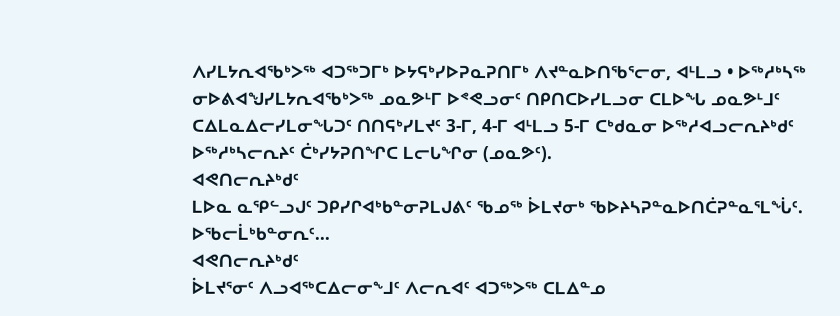ᐱᓯᒪᔭᕆᐊᖃᒃᐳᖅ ᐊᑐᖅᑐᒥᒃ ᐅᔭᕋᒃᓯᐅᕈᓇᕈᑎᒥᒃ ᐱᔪᓐᓇᐅᑎᖃᕐᓕᓂ, ᐊᒻᒪᓗ • ᐅᖅᓱᒃᓴᖅ ᓂᐅᕕᐊᖑᓯᒪᔭᕆᐊᖃᒃᐳᖅ ᓄᓇᕗᒻᒥ ᐅᕝᕙᓗᓂᑦ ᑎᑭᑎᑕᐅᓯᒪᓗᓂ ᑕᒪᐅᖓ ᓄᓇᕗᒻᒧᑦ ᑕᐃᒪᓇᐃᓕᓯᒪᓂᖓᑐᑦ ᑎᑎᕋᒃᓯᒪᔪᑦ 3-ᒥ, 4-ᒥ ᐊᒻᒪᓗ 5-ᒥ ᑕᒃᑯᓇᓂ ᐅᖅᓱᐊᓗᓕᕆᔨᒃᑯᑦ ᐅᖅᓱᒃᓴᓕᕆᔨᑦ ᑖᒃᓯᔭᕈᑎᖏᑕ ᒪᓕᒐᖏᓂ (ᓄᓇᕗᑦ).
ᐊᕙᑎᓕᕆᔨᒃᑯᑦ
ᒪᐅᓇ ᓇᕿᓪᓗᒍᑦ ᑐᑭᓯᒋᐊᒃᑲᓐᓂᕈᒪᒍᕕᑦ ᖃᓄᖅ ᐆᒪᔪᓂᒃ ᖃᐅᔨᓴᕈᓐᓇᐅᑎᑖᕈᓐᓇᕐᒪᖔᑦ. ᐅᖃᓕᒫᒃᑲᓐᓂᕆᑦ...
ᐊᕙᑎᓕᕆᔨᒃᑯᑦ
ᐆᒪᔪᕐᓂᑦ ᐱᓗᐊᖅᑕᐃᓕᓂᖕᒧᑦ ᐱᓕᕆᐊᑦ ᐊᑐᖅᐳᖅ ᑕᒪᐃᓐᓄ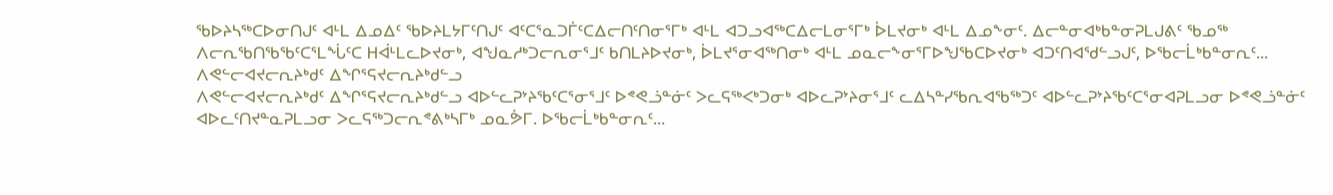ᖃᐅᔨᓴᖅᑕᐅᓂᑎᒍᑦ ᐊᒻᒪ ᐃᓄᐃᑦ ᖃᐅᔨᒪᔭᒥᑦᑎᒍᑦ ᐊᑦᑕᕐᓇᑐᒦᑦᑕᐃᓕᑎᑦᑎᓂᕐᒥᒃ ᐊᒻᒪ ᐊᑐᓗᐊᖅᑕᐃᓕᒪᓂᕐᒥᒃ ᐆᒪᔪᓂᒃ ᐊᒻᒪ ᐃᓄᖕᓂᑦ. ᐃᓕᓐᓂᐊᒃᑲᓐᓂᕈᒪᒍᕕᑦ ᖃᓄᖅ ᐱᓕᕆᖃᑎᖃᖃᑦᑕᕐᒪᖔᑦᑕ ᕼᐋᒻᒪᓚᐅᔪᓂᒃ, ᐊᖑᓇᓱᒃᑐᓕᕆᓂᕐᒧᑦ ᑲᑎᒪᔨᐅᔪᓂᒃ, ᐆᒪᔪᕐᓂᐊᖅᑎᓂᒃ ᐊᒻᒪ ᓄᓇᓕᖕᓂᕐᒥᐅᖑᖃᑕᐅᔪᓂᒃ ᐊᑐᑦᑎᐊᖁᓪᓗᒍᑦ, ᐅᖃᓕᒫᒃᑲᓐᓂᕆᑦ...
ᐱᕙᓪᓕᐊᔪᓕᕆᔨᒃᑯᑦ ᐃᖏᕐᕋᔪᓕᕆᔨᒃᑯᓪᓗ
ᐱᕙᓪᓕᐊᔪᓕᕆᔨᒃᑯᑦ ᐃᖏᕐᕋᔪᓕᕆᔨᒃᑯᓪᓗ ᐊᐅᓪᓚᕈᔾᔨᖃᑦᑕᕐᓂᕐᒧᑦ ᐅᕝᕙᓘᓐᓃᑦ ᐳᓚᕋᖅᐸᒃᑐᓂᒃ ᐊᐅᓚᕈᔾᔨᓂᕐᒧᑦ ᓚᐃᓴᓐᓯᖃᕆᐊᖃᖅᑐᑦ ᐊᐅᓪᓚᕈᔾᔨᖃᑦᑕᕐᓂᐊᕈᒪᓗᓂ ᐅᕝᕙᓘᓐᓃᑦ ᐊᐅᓚᑦᑎᔪᓐᓇᕈᒪᓗᓂ ᐳᓚᕋᖅᑐᓕᕆᕝᕕᒃᓴᒥᒃ ᓄᓇᕘᒥ. ᐅᖃᓕᒫᒃᑲᓐᓂᕆᑦ...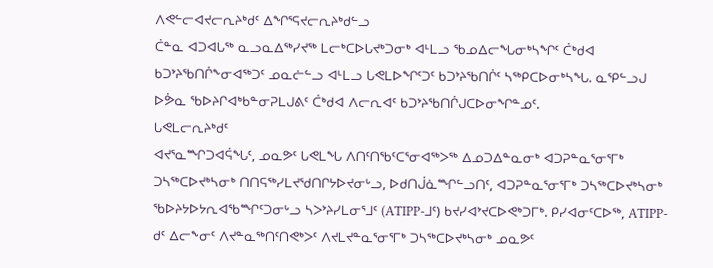ᐱᕙᓪᓕᐊᔪᓕᕆᔨᒃᑯᑦ ᐃᖏᕐᕋᔪᓕᕆᔨᒃᑯᓪᓗ
ᑖᓐᓇ ᐊᑐᐊᒐᖅ ᓇᓗᓇᐃᖅᓯᔪᖅ ᒪᓕᒃᑕᐅᒐᔪᒃᑐᓂᒃ ᐊᒻᒪᓗ ᖃᓄᐃᓕᖓᓂᒃᓴᖏᑦ ᑖᒃᑯᐊ ᑲᑐᔾᔨᖃᑎᒌᖕᓂᐊᖅᑐᑦ ᓄᓇᓖᓪᓗ ᐊᒻᒪᓗ ᒐᕙᒪᐅᖏᑦᑐᑦ ᑲᑐᔾᔨᖃᑎᒌᑦ ᓴᖅᑭᑕᐅᓂᒃᓴᖓ. ᓇᕿᓪᓗᒍ ᐅᕘᓇ ᖃᐅᔨᒋᐊᒃᑲᓐᓂᕈᒪᒍᕕᑦ ᑖᒃᑯᐊ ᐱᓕᕆᐊᑦ ᑲᑐᔾᔨᖃᑎᒌᒍᑕᐅᓂᖏᓐᓄᑦ.
ᒐᕙᒪᓕᕆᔨᒃᑯᑦ
ᐊᔪᕐᓇᙱᑐᐊᕌᖓᑦ, ᓄᓇᕗᑦ ᒐᕙᒪᖓ ᐱᑎᑦᑎᖃᑦᑕᕐᓂᐊᖅᐳᖅ ᐃᓄᑐᐃᓐᓇᓂᒃ ᐊᑐᕈᓐᓇᕐᓂᕐᒥᒃ ᑐᓴᖅᑕᐅᔪᒃᓴᓂᒃ ᑎᑎᕋᖅᓯᒪᔪᖁᑎᒋᔭᐅᔪᓂᒡᓗ, ᐅᑯᑎᒎᓈᙱᓪᓗᑎᑦ, ᐊᑐᕈᓐᓇᕐᓂᕐᒥᒃ ᑐᓴᖅᑕᐅᔪᒃᓴᓂᒃ ᖃᐅᔨᔭᐅᔭᕆᐊᖃᙱᑦᑐᓂᒡᓗ ᓴᐳᔾᔨᓯᒪᓂᕐᒧᑦ (ATIPP-ᒧᑦ) ᑲᔪᓯᐊᔾᔪᑕᐅᕙᒃᑐᒥᒃ. ᑭᓯᐊᓂᑦᑕᐅᖅ, ATIPP-ᑯᑦ ᐃᓕᖕᓂᑦ ᐱᔪᓐᓇᖅᑎᑦᑎᕙᒃᐳᑦ ᐱᔪᒪᔪᓐᓇᕐᓂᕐᒥᒃ ᑐᓴᖅᑕᐅᔪᒃᓴᓂᒃ ᓄᓇᕗᑦ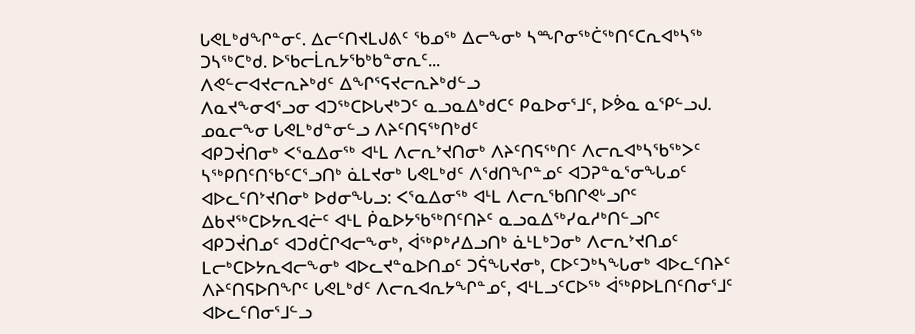ᒐᕙᒪᒃᑯᖏᓐᓂᑦ. ᐃᓕᑦᑎᔪᒪᒍᕕᑦ ᖃᓄᖅ ᐃᓕᖕᓂᒃ ᓴᙱᓂᖅᑖᖅᑎᑦᑕᕆᐊᒃᓴᖅ ᑐᓴᖅᑕᒃᑯ. ᐅᖃᓕᒫᕆᔭᖃᒃᑲᓐᓂᕆᑦ...
ᐱᕙᓪᓕᐊᔪᓕᕆᔨᒃᑯᑦ ᐃᖏᕐᕋᔪᓕᕆᔨᒃᑯᓪᓗ
ᐱᓇᔪᖕᓂᐊᕐᓗᓂ ᐊᑐᖅᑕᐅᒐᔪᒃᑐᑦ ᓇᓗᓇᐃᒃᑯᑕᑦ ᑭᓇᐅᓂᕐᒧᑦ, ᐅᕘᓇ ᓇᕿᓪᓗᒍ.
ᓄᓇᓕᖕᓂ ᒐᕙᒪᒃᑯᓐᓂᓪᓗ ᐱᔨᑦᑎᕋᖅᑎᒃᑯᑦ
ᐊᑭᑐᔫᑎᓂᒃ ᐸᕐᓇᐃᓂᖅ ᐊᒻᒪ ᐱᓕᕆᔾᔪᑎᓂᒃ ᐱᔨᑦᑎᕋᖅᑎᑦ ᐱᓕᕆᐊᒃᓴᖃᖅᐳᑦ ᓴᖅᑭᑎᑦᑎᖃᑦᑕᕐᓗᑎᒃ ᓈᒪᔪᓂᒃ ᒐᕙᒪᒃᑯᑦ ᐱᖁᑎᖏᓐᓄᑦ ᐊᑐᕈᓐᓇᕐᓂᖓᓄᑦ ᐊᐅᓚᑦᑎᔾᔪᑎᓂᒃ ᐅᑯᓂᖓᓗ: ᐸᕐᓇᐃᓂᖅ ᐊᒻᒪ ᐱᓕᕆᖃᑎᒋᕙᒡᓗᒋᑦ ᐃᑲᔪᖅᑕᐅᔭᕆᐊᓖᑦ ᐊᒻᒪ ᑮᓇᐅᔭᖃᖅᑎᑦᑎᔨᑦ ᓇᓗᓇᐃᖅᓯᓇᓱᒃᑎᓪᓗᒋᑦ ᐊᑭᑐᔫᑎᓄᑦ ᐊᑐᑯᑖᒋᐊᓕᖕᓂᒃ, ᐋᖅᑭᒃᓱᐃᓗᑎᒃ ᓈᒻᒪᒃᑐᓂᒃ ᐱᓕᕆᔾᔪᑎᓄᑦ ᒪᓕᒃᑕᐅᔭᕆᐊᓕᖕᓂᒃ ᐊᐅᓚᔪᓐᓇᐅᑎᓄᑦ ᑐᕌᖓᔪᓂᒃ, ᑕᐅᑦᑐᒃᓴᖓᓂᒃ ᐊᐅᓚᑦᑎᔨᑦ ᐱᔨᑦᑎᕋᐅᑎᖏᑦ ᒐᕙᒪᒃᑯᑦ ᐱᓕᕆᐊᕆᔭᖏᓐᓄᑦ, ᐊᒻᒪᓗᑦᑕᐅᖅ ᐋᖅᑭᐅᒪᑎᑦᑎᓂᕐᒧᑦ ᐊᐅᓚᑦᑎᓂᕐᒧᓪᓗ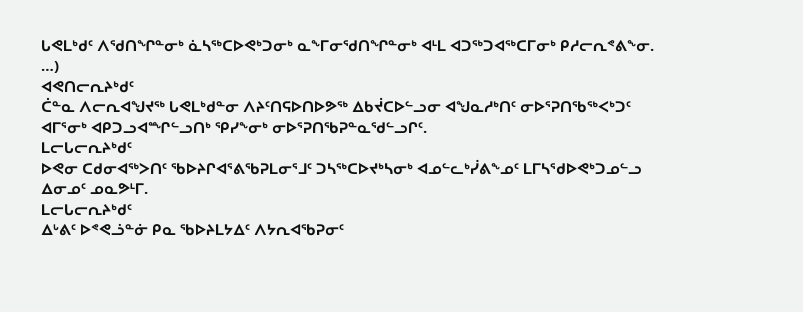ᒐᕙᒪᒃᑯᑦ ᐱᖁᑎᖏᓐᓂᒃ ᓈᓴᖅᑕᐅᕙᒃᑐᓂᒃ ᓇᖕᒥᓂᖁᑎᖏᓐᓂᒃ ᐊᒻᒪ ᐊᑐᖅᑐᐊᖅᑕᒥᓂᒃ ᑭᓱᓕᕆᕝᕕᖕᓂ. …)
ᐊᕙᑎᓕᕆᔨᒃᑯᑦ
ᑖᓐᓇ ᐱᓕᕆᐊᖑᔪᖅ ᒐᕙᒪᒃᑯᓐᓂ ᐱᔨᑦᑎᕋᐅᑎᐅᕗᖅ ᐃᑲᔫᑕᐅᓪᓗᓂ ᐊᖑᓇᓱᒃᑎᑦ ᓂᐅᕐᕈᑎᖃᖅᐸᒃᑐᑦ ᐊᒥᕐᓂᒃ ᐊᑭᑐᓗᐊᙱᓪᓗᑎᒃ ᕿᓯᖕᓂᒃ ᓂᐅᕐᕈᑎᖃᕈᓐᓇᖁᓪᓗᒋᑦ.
ᒪᓕᒐᓕᕆᔨᒃᑯᑦ
ᐅᕙᓂ ᑕᑯᓂᐊᖅᐳᑎᑦ ᖃᐅᔨᒋᐊᕐᕕᖃᕈᒪᓂᕐᒧᑦ ᑐᓴᖅᑕᐅᔪᒃᓴᓂᒃ ᐊᓄᓪᓚᒃᓰᕕᖕᓄᑦ ᒪᒥᓴᕐᑯᐅᕙᒃᑐᓄᓪᓗ ᐃᓂᓄᑦ ᓄᓇᕗᒻᒥ.
ᒪᓕᒐᓕᕆᔨᒃᑯᑦ
ᐃᒡᕕᑦ ᐅᕝᕙᓘᓐᓃ ᑭᓇ ᖃᐅᔨᒪᔭᐃᑦ ᐱᔭᕆᐊᖃᕈᓂᑦ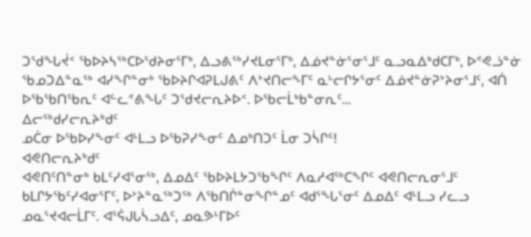ᑐᖁᖓᔫᑉ ᖃᐅᔨᓴᖅᑕᐅᖁᔨᓂᕐᒥᒃ, ᐃᓗᕕᖅᓯᔪᒪᓂᕐᒥᒃ, ᐃᓅᔪᓐᓃᕐᓂᕐᒧᑦ ᓇᓗᓇᐃᒃᑯᑕᒥᒃ, ᐅᕝᕙᓘᓐᓃ ᖃᓄᑐᐃᓐᓇᖅ ᐊᓯᖏᓐᓂᒃ ᖃᐅᔨᒋᐊᕈᒪᒍᕕᑦ ᐱᔾᔪᑎᓕᖕᒥᑦ ᓇᒡᓕᒋᔭᕐᓂᑦ ᐃᓅᔪᓐᓃᕈᔾᔨᓂᕐᒧᑦ, ᐊᑏ ᐅᖃᖃᑎᖃᕆᑦ ᐊᓪᓚᕝᕕᖓᑦ ᑐᖁᔪᓕᕆᔨᐅᑉ. ᐅᖃᓕᒫᒃᑲᓐᓂᕆᑦ...
ᐃᓕᖅᑯᓯᓕᕆᔨᒃᑯᑦ
ᓄᑖᓂ ᐅᖃᐅᓯᖕᓂᑦ ᐊᒻᒪᓗ ᐅᖃᕈᓯᖕᓂᑦ ᐃᓄᒃᑎᑐᑦ ᒫᓂ ᑐᓵᒋᑦ!
ᐊᕙᑎᓕᕆᔨᒃᑯᑦ
ᐊᕙᑎᑦᑎᓐᓂᒃ ᑲᒪᑦᓯᐊᕐᓂᖅ, ᐃᓄᐃᑦ ᖃᐅᔨᒪᔭᑐᖃᖏᑦ ᐱᓇᓱᐊᖅᑕᖏᑦ ᐊᕙᑎᓕᕆᓂᕐᒧᑦ ᑲᒪᒋᔭᖃᑦᓯᐊᓂᕐᒥᑦ, ᐅᔾᔨᓐᓇᖅᑐᖅ ᐱᖃᑎᒌᓐᓂᖏᓐᓄᑦ ᐊᑯᕐᖓᕐᓂᑦ ᐃᓄᐃᑦ ᐊᒻᒪᓗ ᓯᓚᓗ ᓄᓇᕐᔪᐊᓕᒫᒥᑦ. ᐊᕐᕌᒍᒐᓵᓗᐃᑦ, ᓄᓇᕗᒻᒥᐅᑦ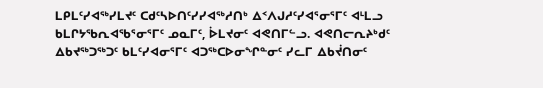ᒪᑭᒪᑦᓯᐊᖅᓯᒪᔪᑦ ᑕᑯᑦᓴᐅᑎᑦᓯᓯᐊᖅᓱᑎᒃ ᐃᑉᐱᒍᓱᑦᓯᐊᕐᓂᕐᒥᑦ ᐊᒻᒪᓗ ᑲᒪᒋᔭᖃᕆᐊᖃᕐᓂᕐᒥᑦ ᓄᓇᒥᑦ, ᐆᒪᔪᓂᑦ ᐊᕙᑎᒥᓪᓗ. ᐊᕙᑎᓕᕆᔨᒃᑯᑦ ᐃᑲᔪᖅᑐᖅᑐᑦ ᑲᒪᑦᓯᐊᓂᕐᒥᑦ ᐊᑐᖅᑕᐅᓂᖏᓐᓂᑦ ᓯᓚᒥ ᐃᑲᔫᑎᓂᑦ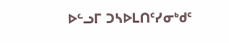ᐅᓪᓗᒥ ᑐᓴᐅᒪᑎᑦᓯᓂᒃᑯᑦ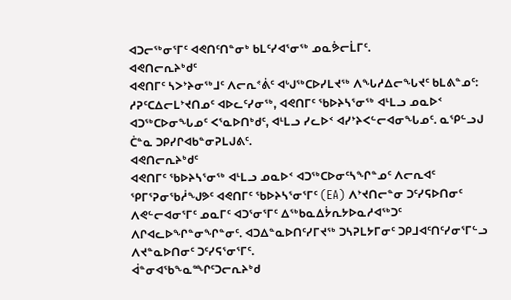ᐊᑐᓕᖅᓂᕐᒥᑦ ᐊᕙᑎᑦᑎᓐᓂᒃ ᑲᒪᑦᓯᐊᕐᓂᖅ ᓄᓇᕘᓕᒫᒥᑦ.
ᐊᕙᑎᓕᕆᔨᒃᑯᑦ
ᐊᕙᑎᒥᑦ ᓴᐳᔾᔨᓂᖅᒧᑦ ᐱᓕᕆᕝᕖᑦ ᐊᒡᒍᖅᑕᐅᓯᒪᔪᖅ ᐱᖓᓱᐃᓕᖓᔪᑦ ᑲᒪᕕᓐᓄᑦ: ᓱᕈᑦᑕᐃᓕᒪᔾᔪᑎᓄᑦ ᐊᐅᓚᑦᓯᓂᖅ, ᐊᕙᑎᒥᑦ ᖃᐅᔨᓴᕐᓂᖅ ᐊᒻᒪᓗ ᓄᓇᐅᑉ ᐊᑐᖅᑕᐅᓂᖓᓄᑦ ᐸᕐᓇᐅᑎᒃᑯᑦ, ᐊᒻᒪᓗ ᓯᓚᐅᑉ ᐊᓯᔾᔨᐸᓪᓕᐊᓂᖓᓄᑦ. ᓇᕿᓪᓗᒍ ᑖᓐᓇ ᑐᑭᓯᒋᐊᑲᓐᓂᕈᒪᒍᕕᑦ.
ᐊᕙᑎᓕᕆᔨᒃᑯᑦ
ᐊᕙᑎᒥᑦ ᖃᐅᔨᓴᕐᓂᖅ ᐊᒻᒪᓗ ᓄᓇᐅᑉ ᐊᑐᖅᑕᐅᓂᑦᓴᖏᓐᓄᑦ ᐱᓕᕆᐊᑦ ᕿᒥᕐᕈᓂᖃᓲᖑᕗᑦ ᐊᕙᑎᒥᑦ ᖃᐅᔨᓴᕐᓂᕐᒥᑦ (EA) ᐱᔾᔪᑎᓕᓐᓂ ᑐᑦᓯᕋᐅᑎᓂᑦ ᐱᕙᓪᓕᐊᓂᕐᒥᑦ ᓄᓇᒥᑦ ᐊᑐᕐᓂᕐᒥᑦ ᐃᖅᑲᓇᐃᔮᕆᔭᐅᓇᓱᐊᖅᑐᑦ ᐱᒋᐊᓚᐅᖏᓐᓂᖏᓐᓂᑦ. ᐊᑐᐃᓐᓇᐅᑎᑦᓯᒥᔪᖅ ᑐᓴᕈᒪᔭᒥᓂᑦ ᑐᑭᒧᐊᑦᑎᑦᓯᓂᕐᒥᓪᓗ ᐱᔪᓐᓇᐅᑎᓂᑦ ᑐᑦᓯᕋᕐᓂᕐᒥᑦ.
ᐋᓐᓂᐊᖃᖕᓇᙱᑦᑐᓕᕆᔨᒃᑯ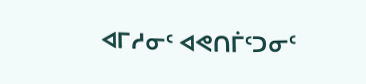ᐊᒥᓱᓂᑦ ᐊᕙᑎᒦᑦᑐᓂᑦ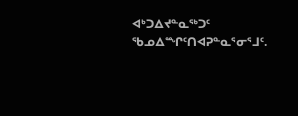ᐊᒃᑐᐃᔪᓐᓇᖅᑐᑦ ᖃᓄᐃᙱᑦᑎᐊᕈᓐᓇᕐᓂᕐᒧᑦ.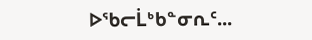ᐅᖃᓕᒫᒃᑲᓐᓂᕆᑦ...